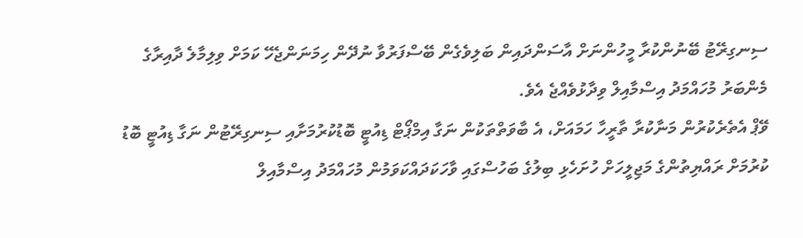ސިނގިރޭޓު ބޭނުންކުރާ މީހުންނަށް އާސަންދައިން ބަލިވެގެން ބޭސްފަރުވާ ނުދޭން ހިމަނަންޖެހޭ ކަމަށް ވިލިމާލެ ދާއިރާގެ މެންބަރު މުހައްމަދު އިސްމާއިލް ވިދާޅުވެއްޖެ އެވެ.
ވޭޕް އެތެރެކުރުން މަނާކުރާ ތާރީހާ ހަމައަށް، އެ ބާވަތްތަކުން ނަގާ އިމްޕޯޓް ޑިއުޓީ ބޮޑުކުރުމަށާއި ސިނގިރޭޓުން ނަގާ ޑިއުޓީ ބޮޑު ކުރުމަށް ރައްޔިތުންގެ މަޖިލީހަށް ހުށަހެޅި ބިލުގެ ބަހުސްގައި ވާހަކަދައްކަވަމުން މުހައްމަދު އިސްމާއިލް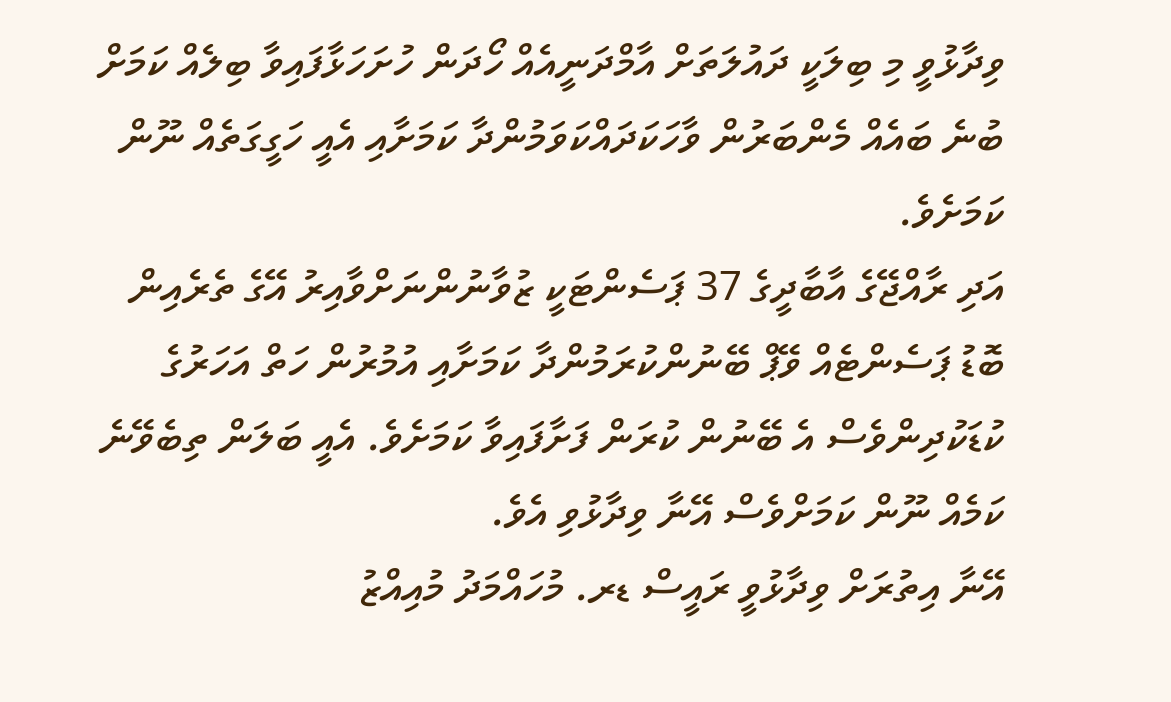ވިދާޅުވީ މި ބިލަކީ ދައުލަތަށް އާމްދަނީއެއް ހޯދަން ހުށަހަޅާފައިވާ ބިލެއް ކަމަށް ބުނެ ބައެއް މެންބަރުން ވާހަކަދައްކަވަމުންދާ ކަމަށާއި އެއީ ހަގީގަތެއް ނޫން ކަމަށެވެ.
އަދި ރާއްޖޭގެ އާބާދީގެ 37 ޕަސެންޓަކީ ޒުވާނުންނަށްވާއިރު އޭގެ ތެރެއިން ބޮޑު ޕަސެންޓެއް ވޭޕް ބޭނުންކުރަމުންދާ ކަމަށާއި އުމުރުން ހަތް އަހަރުގެ ކުޑަކުދިންވެސް އެ ބޭނުން ކުރަން ފަށާފައިވާ ކަމަށެވެ. އެއީ ބަލަން ތިބެވޭނެ ކަމެއް ނޫން ކަމަށްވެސް އޭނާ ވިދާޅުވި އެވެ.
އޭނާ އިތުރަށް ވިދާޅުވީ ރައީސް ޑރ. މުހައްމަދު މުއިއްޒު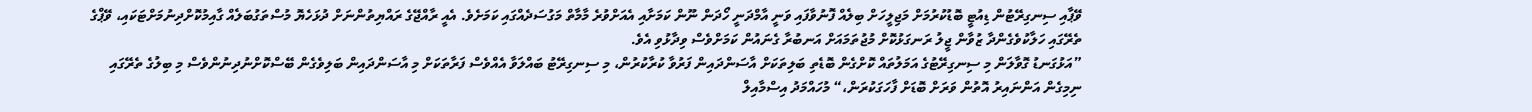ވޭޕާއި ސިނގިރޭޓުން ޑިއުޓީ ބޮޑުކުރުމަށް މަޖިލީހަށް ބިލެއް ފޮނުވާފައި ވަނީ އާމްދަނީ ހޯދަން ނޫން ކަމަށާއި އެއަށްވުރެ މާމާތް މަގުސަދެއްގައި ކަމަށެވެ. އެއީ ރާއްޖޭގެ ރައްޔިތުންނަށް ދުޅަހެޔޮ މުސްތަގުބަލެއް ގާއިމުކޮށްދިނުމަށްޓަކައި، ވޭޕްގެ ތެރޭގައި ހަލާކުވެގެންދާ ޒުވާން ޖީލު ރަނގަޅުކޮށް މުޖުތަމައަށް އަނބުރާ ގެނައުން ކަމަށްވެސް ވިދާޅުވި އެވެ.
”އަޅުގަނޑު ގޮވާލަން މި ސިނގިރޭޓުގެ އަމަލުތައް ކޮށްގެން ބޮޑެތި ބަލިތަކަށް އާސަންދައިން ފަރުވާ ކުރާކުރުން، މި ސިނގިރޭޓު ބައްލަވާ އެއްވެސް ފަރާތަކަށް މި އާސަންދައިން ބަލިވެގެން ބޭސްކޮށްނުދިނުންވެސް މި ބިލުގެ ތެރޭގައި ނިމިގެން އަންނައިރު އޮތުން ވަރަށް ބޮޑަށް ފާހަގަކުރަން،“ މުހައްމަދު އިސްމާއިލް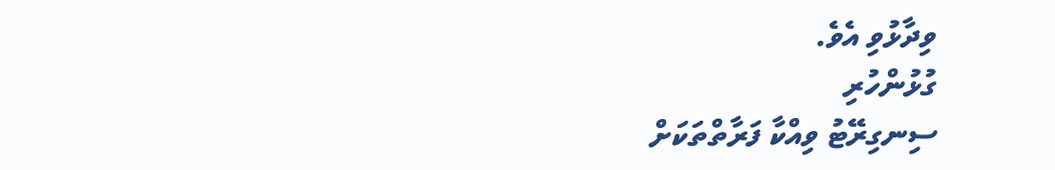ވިދާޅުވި އެވެ.
ގުޅުންހުރި
ސިނގިރޭޓު ވިއްކާ ފަރާތްތަކަށް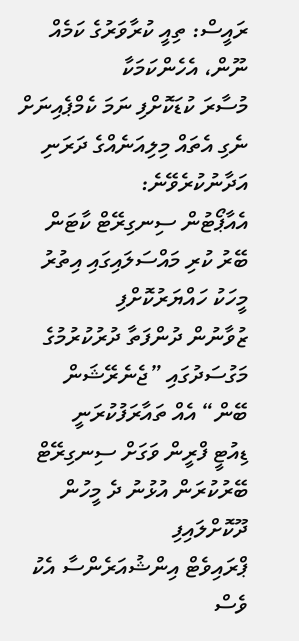ރައީސް: ތިއީ ކުރާވަރުގެ ކަމެއް ނޫން، އެހެންކަމަކާ
މުސާރަ ކުޑަކޮށްފި ނަމަ ކެމްޕެއިނަށް ނެގި އެތައް މިލިއަނެއްގެ ދަރަނި އަދާނުކުރެވޭނެ:
އެއާޕޯޓުން ސިނގިރޭޓް ކާޓަން ބޭރު ކުރި މައްސަލައިގައި އިތުރު މީހަކު ހައްޔަރުކޮށްފި
ޒުވާނުން ދުންފަތާ ދުރުކުރުމުގެ މަގުސަދުގައި ”ޖެނެރޭޝަން ބޭން“ އެއް ތައާރަފުކުރަނީ
ޑިއުޓީ ފްރީން ވަގަށް ސިނގިރޭޓް ބޭރުކުރަން އުޅުނު ދެ މީހުން ދޫކޮށްލައިފި
ޕްރައިވެޓް އިންޝުއަރެންސާ އެކު ވެސް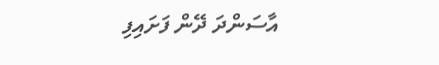އާސަންދަ ދޭން ފަށައިފި